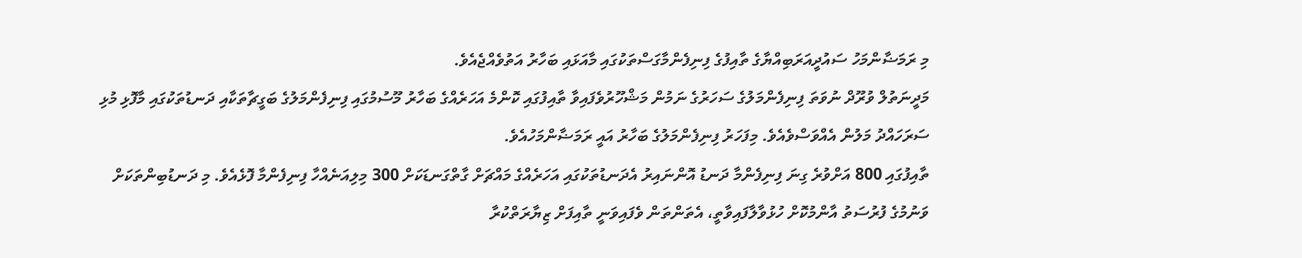މި ރަމަޟާންމަހު ސައުދީއަރަބިއްޔާގެ ތާއިފުގެ ފިނިފެންމާގަސްތަކުގައި މާއަޅައި ބަހާރު އަތުވެއްޖެއެވެ.
މަދީނަތުލް ވުރޫދް ނުވަތަ ފިނިފެންމަލުގެ ސަހަރުގެ ނަމުން މަޝްހޫރުވެފައިވާ ތާއިފުގައި ކޮންމެ އަހަރެއްގެ ބަހާރު މޫސުމުގައި ފިނިފެންމަލުގެ ބަގީޗާތަކާއި ދަނޑުތަކުގައި މާފޮޅި މުޅި ސަރަހައްދު މަލުން އެއްވަސްވެއެވެ. މިފަހަރު ފިނިފެންމަލުގެ ބަހާރު އައީ ރަމަޟާންމަހުއެވެ.
ތާއިފުގައި 800 އަށްވުރެ ގިނަ ފިނިފެންމާ ދަނޑު އޮންނައިރު އެދަނޑުތަކުގައި އަހަރެއްގެ މައްޗަށް ގާތްގަނޑަކަށް 300 މިލިއަނެއްހާ ފިނިފެންމާ ފޮޅެއެވެ. މި ދަނޑުބިންތަކަށް ވަނުމުގެ ފުރުސަތު އާންމުކޮށް ހުޅުވާލާފައިވާތީ، އެތަންތަން ވެފައިވަނީ ތާއިފަށް ޒިޔާރަތްކުރާ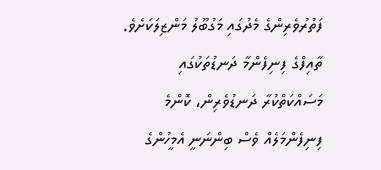ފަތުރުވެރިންގެ މެދުގައި މަގުބޫލު މަންޒިލަކަށެވެ.
ތާއިފްގެ ފިނިފެންމާ ދަނޑުތަކުގައި މަސައްކަތްކުރާ ދަނޑުވެރިން، ކޮންމެ ފިނިފެންމަލެއް ވެސް ބިންނަނީ އެމީހުންގެ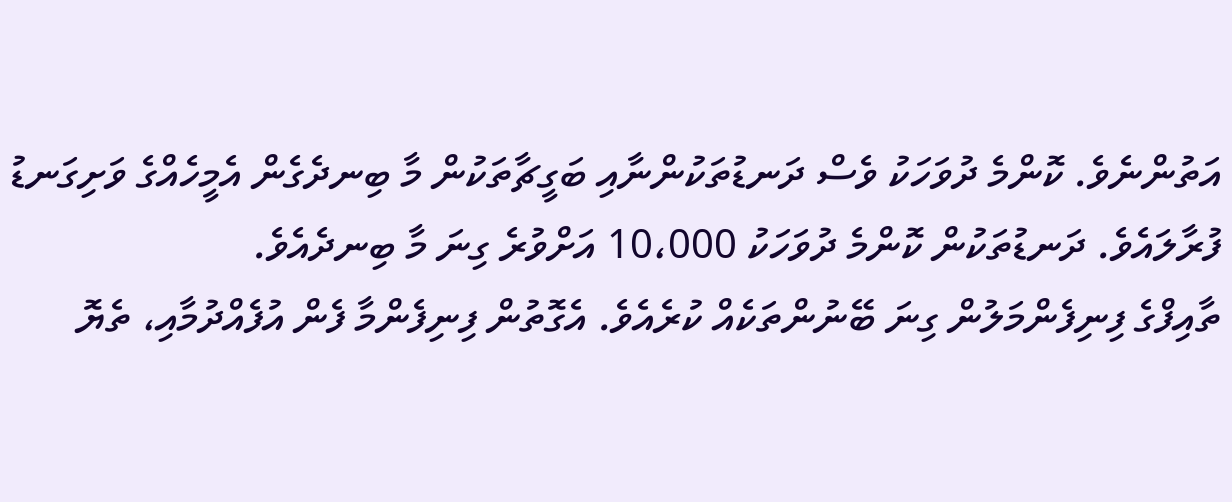އަތުންނެވެ. ކޮންމެ ދުވަހަކު ވެސް ދަނޑުތަކުންނާއި ބަގީޗާތަކުން މާ ބިނދެގެން އެމީހެއްގެ ވަށިގަނޑު ފުރާލައެވެ. ދަނޑުތަކުން ކޮންމެ ދުވަހަކު 10،000 އަށްވުރެ ގިނަ މާ ބިނދެއެވެ.
ތާއިފްގެ ފިނިފެންމަލުން ގިނަ ބޭނުންތަކެއް ކުރެއެވެ. އެގޮތުން ފިނިފެންމާ ފެން އުފެއްދުމާއި، ތެޔޮ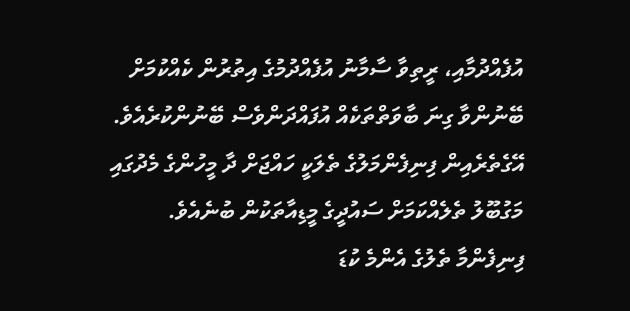އުފެއްދުމާއި، ރީތިވާ ސާމާނު އުފެއްދުމުގެ އިތުރުން ކެއްކުމަށް ބޭނުންވާ ގިނަ ބާވަތްތަކެއް އުފައްދަންވެސް ބޭނުންކުރެއެވެ. އޭގެތެރެއިން ފިނިފެންމަލުގެ ތެލަކީ ހައްޖަށް ދާ މީހުންގެ މެދުގައި މަގުބޫލު ތެލެއްކަމަށް ސައުދީގެ މީޑިއާތަކުން ބުނެއެވެ.
ފިނިފެންމާ ތެލުގެ އެންމެ ކުޑަ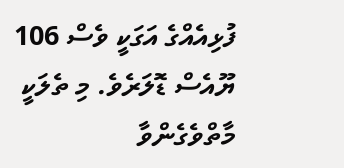ފުޅިއެއްގެ އަގަކީ ވެސް 106 ޔޫއެސް ޑޮލަރެވެ. މި ތެލަކީ މާތްވެގެންވާ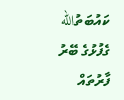ކައުބަތުالله ގެފުޅުގެ ބޭރު ފާރުތައް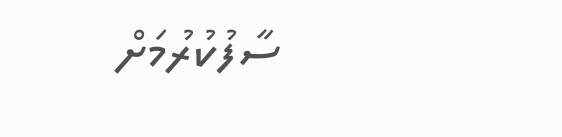ސާފުކުރުމަށް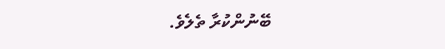ބޭނުންކުރާ ތެލެވެ.